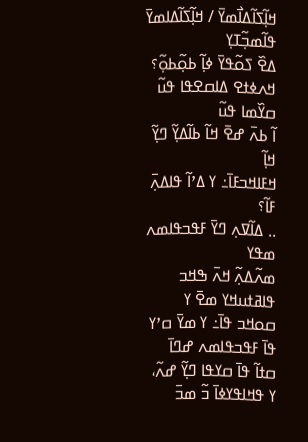ߞߊ߲߬ߖߊ߬ߡߊ߯ߘߌ߫ / ߞߊ߲߬ߖߊ߬ߡߊߘߌ߫
ߟߊ߬ߘߏ߲߬ߠߌ߲
ߡߐ߰ ߖߋ߬ߟߌ߫ ߦߊ߲߬ ߕߋ߲߬ߕߋ߲߬؟
ߞߍߦߙߐ ߡߊߛߐߟߊ ߟߎ߬
ߛߌ߰ߘߊ ߟߎ߬
ߊ߬ ߕߍ߫ ߝߐ߫ ߞߊ߬ ߕߊ߬ߡߌ߲߬ ߣߌ߲߬ ߞߊ߲߬
ߞߓߊߞߏߓߊ߫߸ ߌ ߡߴߊ߬ ߟߊߡߍ߲߫ ߓߊ߬؟
.. ߡߊ߬ߜߍ߲ ߣߌ߫ ߓߟߏߟߊߘߍ ߘߟߌ
ߘߍ߬ߡߍ߲߬ ߞߍ߫ ߒߞߏ ߟߊߥߙߎߞߌ ߘߐ߫ ߌ ߛߋߞߏ ߟߊ߫߸ ߌ ߘߌ߫ ߛߴߌ ߟߊ߫ ߓߟߏߟߊߘߍ ߝߣߊ߫ ߛߙߊ߬ ߟߊ߫ ߛߌߟߊ ߣߌ߲߬ ߝߍ߬، ߌ ߟߞߊߟߌߦߊ߫ ߏ߬ ߘߏ߫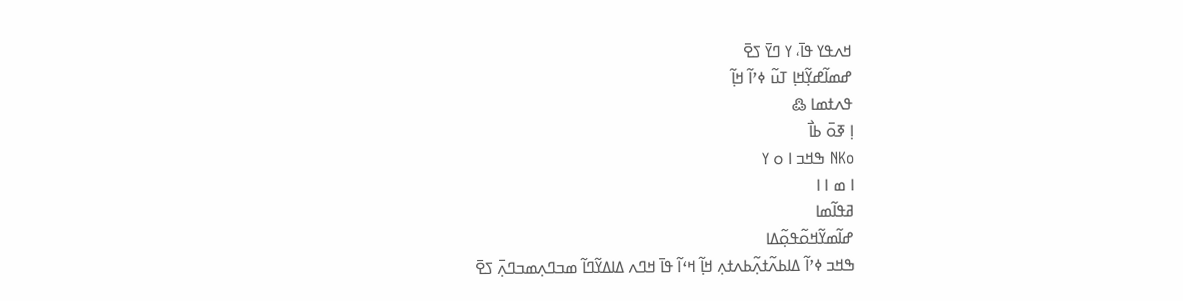ߞߍߟߌ ߟߊ߫، ߌ ߣߌ߫ ߖߐ߫
ߝߘߊ߬ߝߌ߲߬ߞߊ߲ ߠߎ߬ ߦߴߊ߬ ߞߊ߲߬
ߟߍߙߘߊ ߷
ߊ߲ ߧߋ߫ ߕߊ߯
NKo ߒߞߏ ߊ ߋ ߌ
ߊ ߘ ߊ ߊ
ߥߟߊ߬ߘߊ
ߝߊ߬ߘߌ߬ߞߋ߬ߟߋ߲߬ߡߊ
ߒߞߏ ߦߴߊ߬ ߡߊߕߍ߬ߙߍ߲߬ߕߍߙߍ߲ ߞߊ߲߬ ߞߵߊ߬ ߟߊ߫ ߞߣߍ ߡߊߡߌ߬ߣߊ߬ ߘߏߣߍ߲ߘߏߣߍ߲߫ ߖߐ߫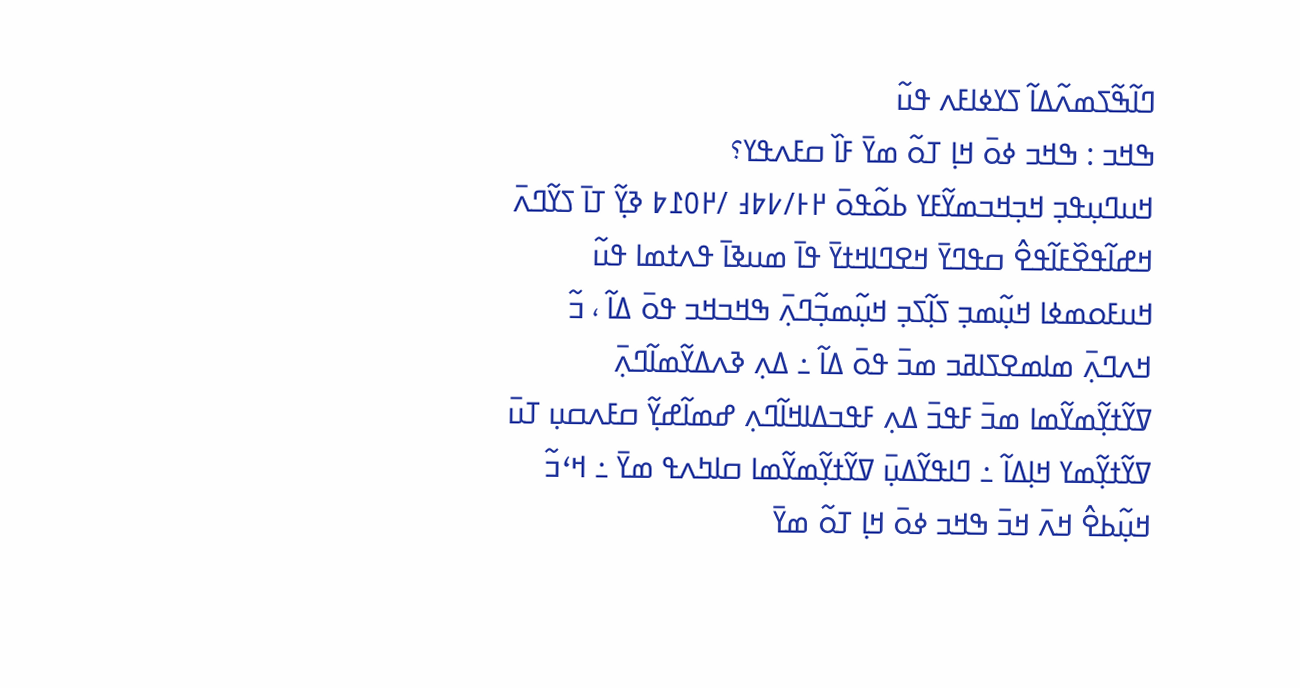ߣߊ߬ߒ߬ߖߘߍ߬ߡߊ߬ ߖߌߦߊߓߍ ߟߎ߬
ߒߞߏ : ߒߞߏ ߦߋ߫ ߞߊ߲ ߠߋ߬ ߘߌ߫ ߓߊ߰ ߛߓߍߟߌ؟
ߞߎߣߎ߲ߟߏ߲ ߞߏ߲ߞߏߘߌ߬ߓߌ ߕߋ߬ߟߋ߫ ߂߅/߇߈߃ /߂߀߁߈ ߢߌ߲߬ ߠߊ߫ ߖߌ߬ߣߍ߫ ߞߝߊ߬ߟߐ߰ߓߊ߬ߟߐ߮ ߛߟߣߌ߫ ߞߐߣߊߞߙߌ߫ ߟߊ߫ ߘߎߢߊ߫ ߟߍߙߘߊ ߟߎ߬ ߞߎߓߋߘߦߊ ߞߎ߲߬ߘߏ߲ ߖߊ߲߬ߖߏ߲ ߞߎ߲߬ߘߏ߲߬ߣߍ߲߫ ߒߞߏߞߏ ߟߋ߫ ߡߊ߬ ، ߏ߬ ߞߍߣߍ߲߫ ߘߊߘߐߖߊߥߏ ߘߏ߫ ߟߋ߫ ߡߊ߬ ߸ ߡߍ߲ ߢߍߡߌ߬ߘߊ߬ߣߍ߲߫ ߜߌ߬ߙߌ߲߬ߘߌ߬ߘߊ ߘߏ߫ ߓߟߏ߫ ߡߍ߲ ߓߟߏߡߊߞߊ߬ߣߍ߲ ߝߘߊ߬ߝߌ߲߬ ߛߓߍߛߎ߲ ߠߎ߫ ߜߌ߬ߙߌ߲߬ߘߌ ߞߊ߲ߡߊ߬ ߸ ߣߊߟߌ߬ߡߎ߲߫ ߜߌ߬ߙߌ߲߬ߘߌ߬ߘߊ ߛߊߤߍߟ ߘߌ߫ ߸ ߞߵߏ߬ ߞߎ߲߬ߕߐ߮ ߞߍ߫ ߞߏ߫ ߒߞߏ ߦߋ߫ ߞߊ߲ ߠߋ߬ ߘߌ߫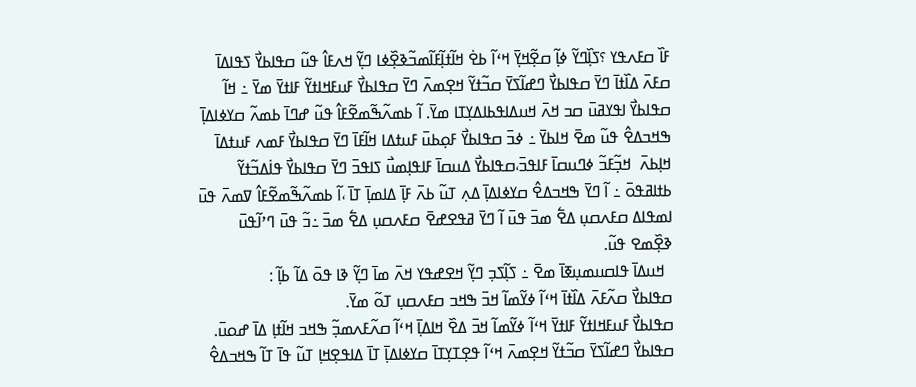ߓߊ߰ ߛߓߍߟߌ ؟ߖߊ߲߰ߣߌ߬ ߦߊ߲߬ ߛߐ߲߬ߞߌ߲߫ ߞߵߊ߬ ߕߐ߭ ߞߊ߬ߙߊ߲߬ߓߊ߬ߘߏ߬ߢߐ߲߰ߦߊ ߣߌ߲߬ ߞߍߓߊ߮ ߟߎ߬ ߛߟߊߕߌ߯ ߖߟߊߡߊ߫ ߛߓߍ߫ ߡߊ߰ߙߊ߫ ߣߌ߫ ߛߟߊߕߌ߯ ߣߝߊ߬ߖߌ߫ ߛߏ߬ߙߌ߬ ߞߐ߲ߘߍ߫ ߣߌ߫ ߛߟߊߕߌ߯ ߓߎߓߞߊߙߌ߬ ߓߊߙߌ߫ ߘߌ߫ ߸ ߞߊ߬ ߛߟߊߕߌ߯ ߊߟߌߥߎ߫ ߛߏ ߞߍ߫ ߞߎߡߊߟߕߊߡߌ߲ߠߊ ߘߌ߫. ߊ߬ ߕߘߍ߬ߒ߬ߘߐ߬ߓߊ߮ ߟߎ߬ ߝߣߊ߫ ߕߘߍ߬ ߛߌߦߊߡߊ߲߫ ߒߞߏߡߐ߮ ߟߎ߬ ߘߐ߫ ߞߊߕߌ߫ ߸ ߦߏ߫ ߛߟߊߕߌ߯ ߓߋ߲ߕߎ߫ ߓߎߙߡߊ ߞߊ߬ߓߊ߫ ߣߌ߫ ߛߟߊߕߌ߯ ߓߘߍ ߓߎߙߡߊ߫ ߞߊ߲ߕߍ߫  ߞߏ߲߬ߓߏ߬ ߦߣߎߛߊ߫ ߓߊߟߏ߫،ߛߟߊߕߌ߯ ߡߎߛߊ߫ ߓߊߟߊ߲ߘߎ߯ ߖߊߟߏ߫ ߣߌ߫ ߛߟߊߕߌ߯ ߟߊ߭ߡߏ߬ߙߌ߬ ߕߙߊߥߟߋ߫ ߸ ߊ߬ ߣߌ߫ ߒߞߏߡߐ߮ ߛߌߦߊߡߊ߲߫ ߡߍ߲ ߠߎ߬ ߕߍ߫ ߓߊ߲߫ ߡߊߘߊ߲߫ ߠߊ߫ ،ߊ߬ ߕߘߍ߬ߒ߬ߘߐ߬ߓߊ߮ ߜߘߍ߫ ߟߎ߫ ߊߘߟߊߡ ߛߓߍߛߎ߲ ߡߐ߱ ߘߏ߫ ߟߎ߫ ߊ߬ ߣߌ߫ ߥߟߐߝߐ߫ ߛߓߍߛߎ߲ ߡߐ߱ ߘߏ߫ ߸ߏ߬ ߟߎ߫ ߣߴߊ߬ߟߎ߫ ߢߐ߲߰ߘߐ ߟߎ߬.
  ߞߎߡߊ߫ ߟߊߛߎߘߎ߲ߧߊ߫ ߘߐ߫ ߸ ߖߊ߲߬ߖߏ߲ ߣߌ߲߬ ߞߐߝߟߌ ߞߍ߫ ߘߊ߫ ߣߌ߲߬ ߢߊ ߟߋ߫ ߡߊ߬ ߕߊ߲߬ :
ߛߟߊߕߌ߯ ߛߍ߬ߓߍ߫ ߡߊ߰ߙߊ߫ ߞߵߊ߬ ߦߌ߬ߘߊ߬ ߞߏ߫ ߒߞߏ ߛߓߍߛߎ߲ ߠߋ߬ ߘߌ߫.
ߛߟߊߕߌ߯ ߓߎߓߞߊߙߌ߬ ߓߊߙߌ߫ ߞߵߊ߬ ߦߌ߬ߘߊ߬ ߞߏ߫ ߡߐ߰ ߞߊߡߊ߲߫ ߞߵߊ߬ ߛߍ߬ߓߍߘߏ߲߬ ߒߞߏ ߞߊ߬ߙߊ߲ ߡߊ߫ ߝߋߎ߫.
ߛߟߊߕߌ߯ ߣߝߊ߬ߖߌ߫ ߛߏ߬ߙߌ߬ ߞߐ߲ߘߍ߫ ߞߵߊ߬ ߟߐ߲ߠߌ߲ߠߊ߫ ߛߌߦߊߡߊ߲߫ ߠߊ߫ ߡߊߟߐ߲ߞߊ߲ ߠߎ߬ ߟߊ߫ ߠߊ߬ ߒߞߏߡߐ߮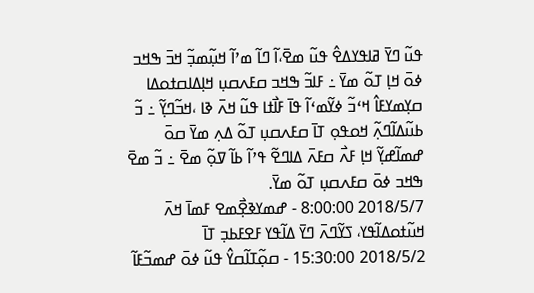ߟߎ߬ ߣߌ߫ ߥߊߟߌߡߐ߮ ߟߎ߬ ߘߐ߫،ߊ߬ ߣߊ߬ ߘߴߊ߬ ߞߎ߲߬ߘߏ߲߬ ߞߏ߫ ߒߞߏ ߦߋ߫ ߞߊ߲ ߠߋ߬ ߘߌ߫ ߸ ߓߊߏ߬ ߒߞߏ ߛߓߍߛߎ߲ ߞߊ߲ߡߊߛߙߋߡߊ ߛߌ߲ߘߌߓߊ߮ ߞߵߏ߬ ߦߌ߬ߘߵߊ߬ ߟߊ߫ ߓߊ߯ߙߊ ߟߎ߬ ߞߍ߫ ߢߊ ،ߞߏ߬ߣߌ߲߬ ߸ ߏ߬ ߕߎ߬ߡߊ߬ߣߍ߲߬ ߞߋߟߋ߲ ߠߊ߫ ߛߓߍߛߎ߲ ߠߋ߬ ߡߍ߲ ߘߌ߫ ߛߋ߫ ߝߘߊ߬ߝߌ߲߬ ߞߊ߲ ߓߍ߯ ߛߓߍ߫ ߡߊߣߐ߬ ߟߴߊ߬ ߕߊ߬ ߜߋ߲߬ ߘߐ߫ ߸ ߏ߬ ߘߐ߫ ߒߞߏ ߦߋ߫ ߛߓߍߛߎ߲ ߠߋ߬ ߘߌ߫.
2018/5/7 8:00:00 - ߝߘߌߢߐ߲߯ߘߐ ߓߘߊ߫ ߞߍ߫ ߞߎ߬ߙߋߡߊ߬ߟߌ، ߖߌ߬ߣߍ߫ ߣߌ߫ ߡߊ߬ߟߌ ߓߐߓߕߏ߲ ߠߊ߫
2018/5/2 15:30:00 - ߛߋ߲߬ߠߊ߬ߛߌ߮ ߟߎ߬ ߦߋ߫ ߝߘߏ߬ߓߊ߬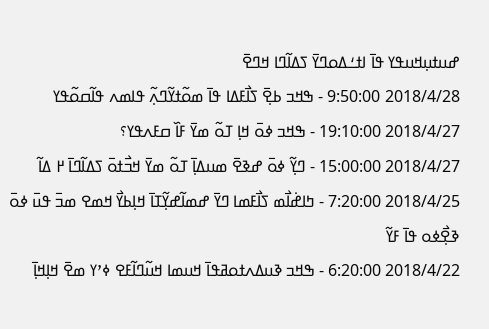ߝߎߙߎ߲ߞߎߟߌ ߟߊ߫ ߊߙߑߡߋߣߌ߫ ߖߡߊ߬ߣߊ ߞߣߐ߫
2018/4/28 9:50:00 - ߒߞߏ ߕߐ߲߫ ߖߊ߯ߓߡߊ ߟߊ߫ ߘߋ߬ߙߌ߬ߣߍ߲߬ ߟߊߘߍ ߟߊ߬ߛߋ߬ߟߌ
2018/4/27 19:10:00 - ߒߞߏ ߦߋ߫ ߞߊ߲ ߠߋ߬ ߘߌ߫ ߓߊ߰ ߛߓߍߟߌ؟
2018/4/27 15:00:00 - ߣߌ߲߬ ߦߋ߫ ߝߢߐ߫ ߘߎߡߊ߲߫ ߠߋ߬ ߘߌ߫ ߞߏ߯ߙߋ߫ ߖߡߊ߬ߣߊ߫ ߂ ߡߊ߬
2018/4/25 7:20:00 - ߤߊߝ߭ߊ߯ߘ ߖߊ߯ߓߘߊ ߣߌ߫ ߝߘߊ߬ߝߌ߲߬ߠߊ߫ ߞߊ߲ߕߌ߯ ߞߘߐ ߘߏ߫ ߟߎ߫ ߦߋ߫ ߢߐ߲߯ߦߋ ߟߊ߫ ߓߌ߬
2018/4/22 6:20:00 - ߒߞߏ ߢߎߡߍߙߋߥߟߊ߫ ߞߎߘߊ ߞߎ߬ߣߊ߬ߓߐ ߦߴߌ ߘߐ߫ ߞߊ߲ߞߊ߲߫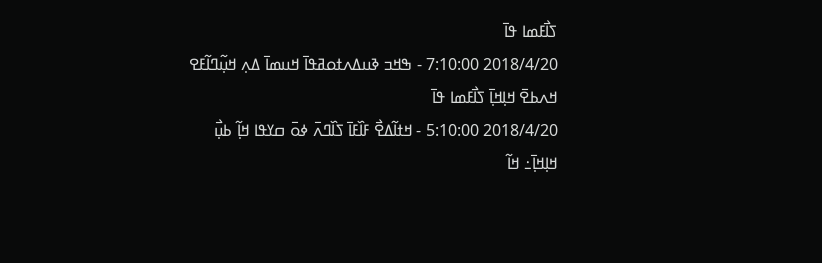ߖߊ߯ߓߘߊ ߟߊ߫
2018/4/20 7:10:00 - ߒߞߏ ߢߎߡߍߙߋߥߟߊ߫ ߞߎߘߊ߫ ߡߍ߲ ߞߎ߲߬ߣߊ߬ߓߐ ߞߍߕߐ߫ ߞߊ߲ߞߊ߲߫ ߖߊ߯ߓߘߊ ߟߊ߫
2018/4/20 5:10:00 - ߞߙߊ߬ߡߐ߯ ߓߊ߰ߓߊ߫ ߖߊ߰ߣߍ߫ ߦߋ߫ ߛߌߟߊ ߞߊ߲߬ ߕߎ߲߯ ߞߊ߲ߞߊ߲߫߸ ߞߊ߬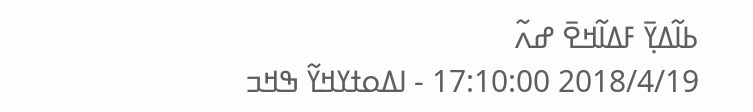ߕߊ߬ߡߌ߲߫ ߓߡߊ߬ߞߐ߫ ߝߍ߬
2018/4/19 17:10:00 - ߊߡߋߙߌߞߌ߬ ߒߞߏ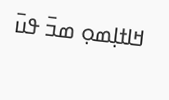ߞߊߙߊ߲ߘߋ߲ ߘߏ߫ ߟߎ߫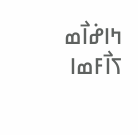ߤߊߝ߭ߊ߯ߘ ߖߊ߯ߓߘߊ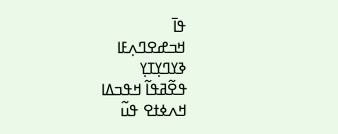ߟߊ߫
ߞߏߝߐߣߍ߲ߓߊ
ߢߌߣߌ߲ߠߌ߲
ߟߐ߬ߥߟߊ߬ ߞߟߏߡߊ
ߞߍߦߙߐ ߟߎ߬